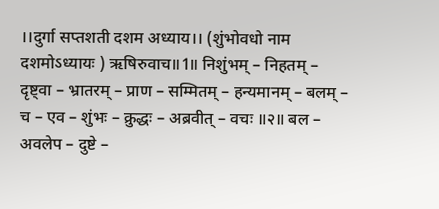।।दुर्गा सप्तशती दशम अध्याय।। (शुंभोवधो नाम दशमोऽध्यायः ) ऋषिरुवाच॥1॥ निशुंभम् – निहतम् – दृष्ट्वा – भ्रातरम् – प्राण – सम्मितम् – हन्यमानम् – बलम् – च – एव – शुंभः – क्रुद्धः – अब्रवीत् – वचः ॥२॥ बल – अवलेप – दुष्टे –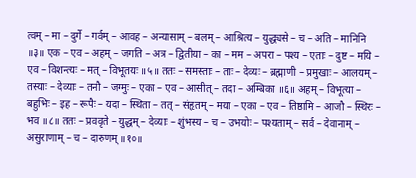त्वम् – मा – दुर्गे – गर्वम् – आवह – अन्यासाम् – बलम् – आश्रित्य – युद्ध्यसे – च – अति – मानिनि ॥३॥ एक – एव – अहम् – जगति – अत्र – द्वितीया – का – मम – अपरा – पश्य – एताः – दुष्ट – मयि – एव – विशन्त्यः – मत् – विभूतयः ॥५॥ ततः – समस्ताः – ताः – देव्यः – ब्रह्माणी – प्रमुखाः – आलयम् – तस्याः – देव्याः – तनौ – जग्मुः – एका – एव – आसीत् – तदा – अम्बिका ॥६॥ अहम् – विभूत्या – बहुभिः – इह – रूपैः – यदा – स्थिता – तत् – संहृतम् – मया – एका – एव – तिष्ठामि – आजौ – स्थिरः – भव ॥८॥ ततः – प्रववृते – युद्धम् – देव्याः – शुंभस्य – च – उभयोः – पश्यताम् – सर्व – देवानाम् – असुराणाम् – च – दारुणम् ॥१०॥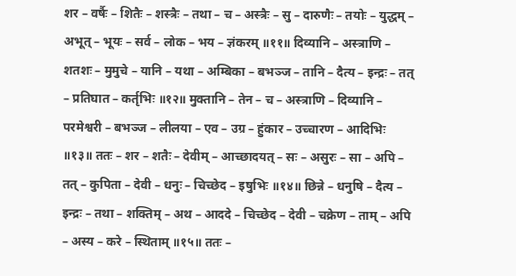शर – वर्षैः – शितैः – शस्त्रैः – तथा – च – अस्त्रैः – सु – दारुणैः – तयोः – युद्धम् – अभूत् – भूयः – सर्व – लोक – भय – ज्ञंकरम् ॥११॥ दिव्यानि – अस्त्राणि – शतशः – मुमुचे – यानि – यथा – अम्बिका – बभञ्ज – तानि – दैत्य – इन्द्रः – तत् – प्रतिघात – कर्तृभिः ॥१२॥ मुक्तानि – तेन – च – अस्त्राणि – दिव्यानि – परमेश्वरी – बभञ्ज – लीलया – एव – उग्र – हुंकार – उच्चारण – आदिभिः ॥१३॥ ततः – शर – शतैः – देवीम् – आच्छादयत् – सः – असुरः – सा – अपि – तत् – कुपिता – देवी – धनुः – चिच्छेद – इषुभिः ॥१४॥ छिन्ने – धनुषि – दैत्य – इन्द्रः – तथा – शक्तिम् – अथ – आददे – चिच्छेद – देवी – चक्रेण – ताम् – अपि – अस्य – करे – स्थिताम् ॥१५॥ ततः –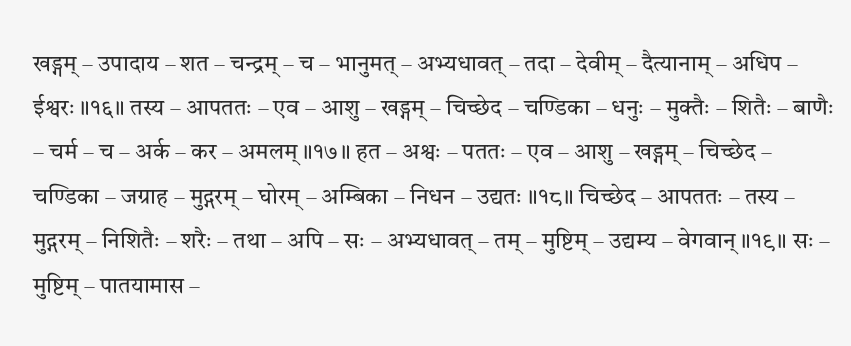खड्गम् – उपादाय – शत – चन्द्रम् – च – भानुमत् – अभ्यधावत् – तदा – देवीम् – दैत्यानाम् – अधिप – ईश्वरः ॥१६॥ तस्य – आपततः – एव – आशु – खड्गम् – चिच्छेद – चण्डिका – धनुः – मुक्तैः – शितैः – बाणैः – चर्म – च – अर्क – कर – अमलम् ॥१७॥ हत – अश्वः – पततः – एव – आशु – खड्गम् – चिच्छेद – चण्डिका – जग्राह – मुद्गरम् – घोरम् – अम्बिका – निधन – उद्यतः ॥१८॥ चिच्छेद – आपततः – तस्य – मुद्गरम् – निशितैः – शरैः – तथा – अपि – सः – अभ्यधावत् – तम् – मुष्टिम् – उद्यम्य – वेगवान् ॥१९॥ सः – मुष्टिम् – पातयामास –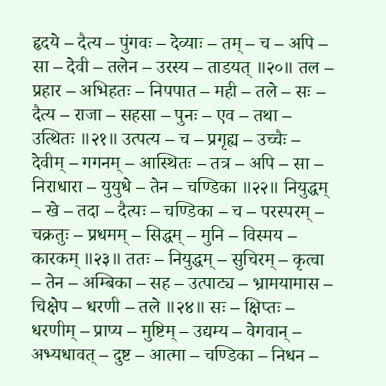हृदये – दैत्य – पुंगवः – देव्याः – तम् – च – अपि – सा – देवी – तलेन – उरस्य – ताडयत् ॥२०॥ तल – प्रहार – अभिहतः – निपपात – मही – तले – सः – दैत्य – राजा – सहसा – पुनः – एव – तथा – उत्थितः ॥२१॥ उत्पत्य – च – प्रगृह्य – उच्चैः – देवीम् – गगनम् – आस्थितः – तत्र – अपि – सा – निराधारा – युयुधे – तेन – चण्डिका ॥२२॥ नियुद्धम् – खे – तदा – दैत्यः – चण्डिका – च – परस्परम् – चक्रतुः – प्रधमम् – सिद्धम् – मुनि – विस्मय – कारकम् ॥२३॥ ततः – नियुद्धम् – सुचिरम् – कृत्वा – तेन – अम्बिका – सह – उत्पाट्य – भ्रामयामास – चिक्षेप – धरणी – तले ॥२४॥ सः – क्षिप्तः – धरणीम् – प्राप्य – मुष्टिम् – उद्यम्य – वेगवान् – अभ्यधावत् – दुष्ट – आत्मा – चण्डिका – निधन –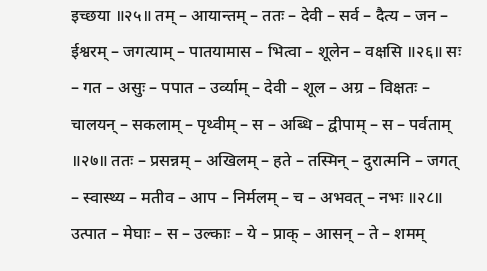इच्छया ॥२५॥ तम् – आयान्तम् – ततः – देवी – सर्व – दैत्य – जन – ईश्वरम् – जगत्याम् – पातयामास – भित्वा – शूलेन – वक्षसि ॥२६॥ सः – गत – असुः – पपात – उर्व्याम् – देवी – शूल – अग्र – विक्षतः – चालयन् – सकलाम् – पृथ्वीम् – स – अब्धि – द्वीपाम् – स – पर्वताम् ॥२७॥ ततः – प्रसन्नम् – अखिलम् – हते – तस्मिन् – दुरात्मनि – जगत् – स्वास्थ्य – मतीव – आप – निर्मलम् – च – अभवत् – नभः ॥२८॥ उत्पात – मेघाः – स – उल्काः – ये – प्राक् – आसन् – ते – शमम्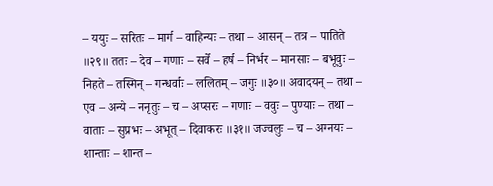– ययुः – सरितः – मार्ग – वाहिन्यः – तथा – आसन् – तत्र – पातिते ॥२९॥ ततः – देव – गणाः – सर्वे – हर्ष – निर्भर – मानसाः – बभूवुः – निहते – तस्मिन् – गन्धर्वाः – ललितम् – जगुः ॥३०॥ अवादयन् – तथा – एव – अन्ये – ननृतुः – च – अप्सरः – गणाः – ववुः – पुण्याः – तथा – वाताः – सुप्रभः – अभूत् – दिवाकरः ॥३१॥ जज्वलुः – च – अग्नयः – शान्ताः – शान्त –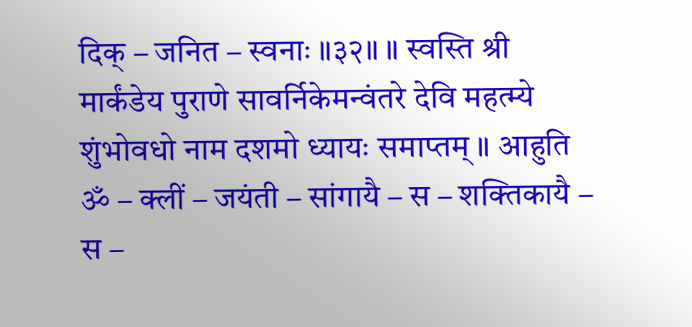दिक् – जनित – स्वनाः ॥३२॥ ॥ स्वस्ति श्री मार्कंडेय पुराणे सावर्निकेमन्वंतरे देवि महत्म्ये शुंभोवधो नाम दशमो ध्यायः समाप्तम् ॥ आहुति ॐ – क्लीं – जयंती – सांगायै – स – शक्तिकायै – स –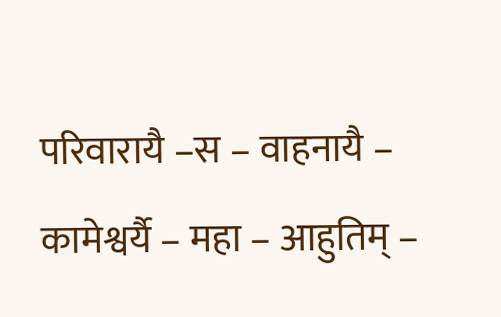परिवारायै –स – वाहनायै – कामेश्वर्यै – महा – आहुतिम् –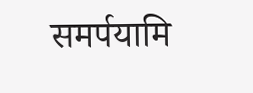समर्पयामि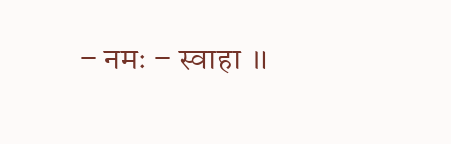– नमः – स्वाहा ॥